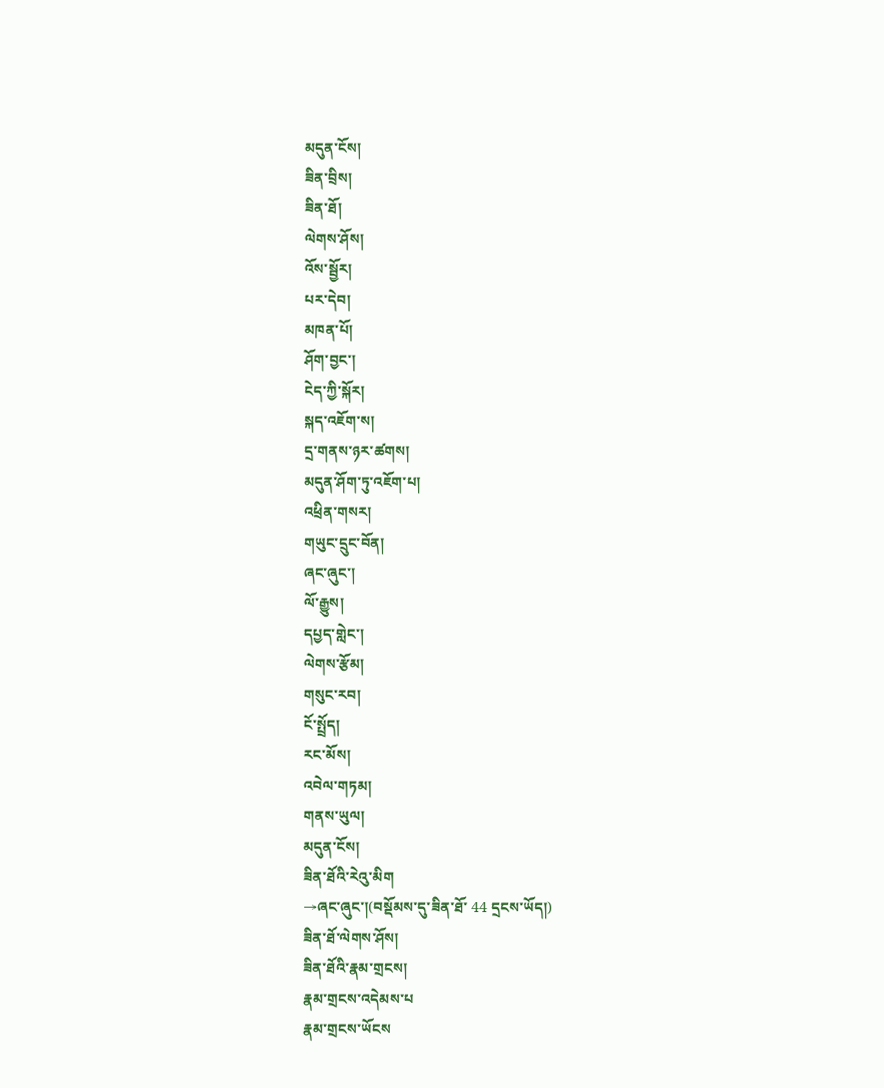མདུན་ངོས།
ཟིན་བྲིས།
ཟིན་ཐོ།
ལེགས་ཤོས།
འོས་སྦྱོར།
པར་དེབ།
མཁན་པོ།
ཤོག་བྱང་།
ངེད་ཀྱི་སྐོར།
སྐད་འཇོག་ས།
དྲ་གནས་ཉར་ཚགས།
མདུན་ཤོག་ཏུ་འཇོག་པ།
འཕྲིན་གསར།
གཡུང་དྲུང་བོན།
ཞང་ཞུང་།
ལོ་རྒྱུས།
དཔྱད་གླེང་།
ལེགས་རྩོམ།
གསུང་རབ།
ངོ་སྤྲོད།
རང་མོས།
འབེལ་གཏམ།
གནས་ཡུལ།
མདུན་ངོས།
ཟིན་ཐོའི་རེའུ་མིག
→ཞང་ཞུང་།(བསྡོམས་དུ་ཟིན་ཐོ་ 44 དྲངས་ཡོད།)
ཟིན་ཐོ་ལེགས་ཤོས།
ཟིན་ཐོའི་རྣམ་གྲངས།
རྣམ་གྲངས་འདེམས་པ
རྣམ་གྲངས་ཡོངས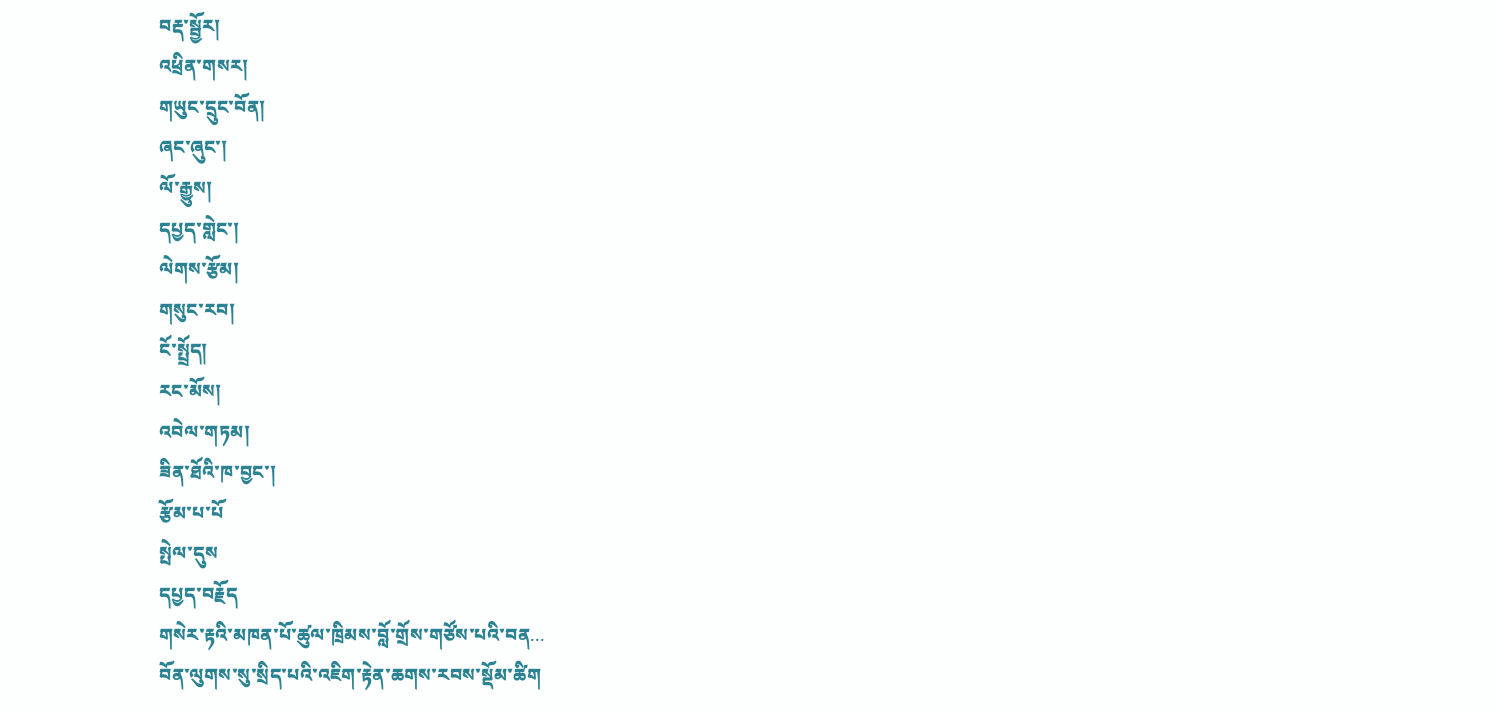བརྡ་སྦྱོར།
འཕྲིན་གསར།
གཡུང་དྲུང་བོན།
ཞང་ཞུང་།
ལོ་རྒྱུས།
དཔྱད་གླེང་།
ལེགས་རྩོམ།
གསུང་རབ།
ངོ་སྤྲོད།
རང་མོས།
འབེལ་གཏམ།
ཟིན་ཐོའི་ཁ་བྱང་།
རྩོམ་པ་པོ
སྤེལ་དུས
དཔྱད་བརྗོད
གསེར་རྟའི་མཁན་པོ་ཚུལ་ཁྲིམས་བློ་གྲོས་གཙོས་པའི་བན...
བོན་ལུགས་སུ་སྲིད་པའི་འཇིག་རྟེན་ཆགས་རབས་སྡོམ་ཚིག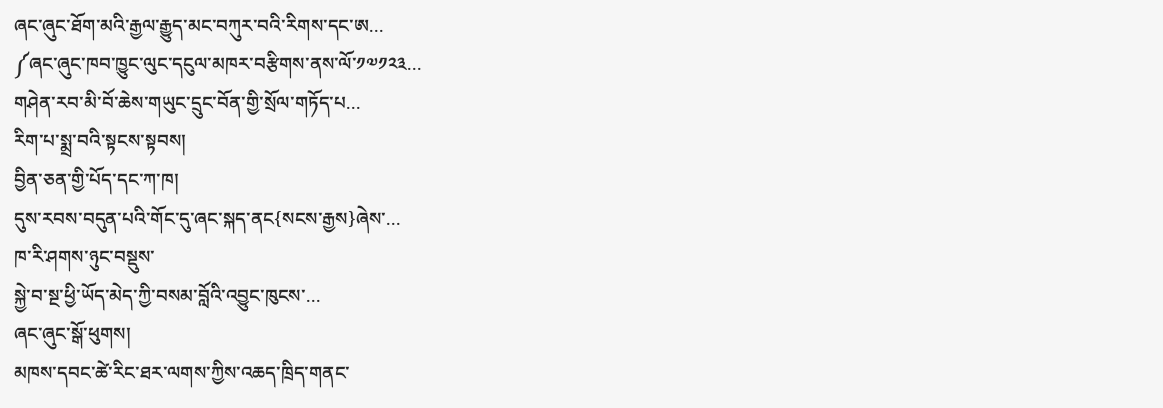ཞང་ཞུང་ཐོག་མའི་རྒྱལ་རྒྱུད་མང་བཀུར་བའི་རིགས་དང་ཨ...
༼ཞང་ཞུང་ཁབ་ཁྱུང་ལུང་དངུལ་མཁར་བརྩིགས་ནས་ལོ་༡༧༡༢༣...
གཤེན་རབ་མི་བོ་ཆེས་གཡུང་དྲུང་བོན་གྱི་སྲོལ་གཏོད་པ...
རིག་པ་སྨྲ་བའི་སྟངས་སྟབས།
བྱིན་ཅན་གྱི་པོད་དང་ཀ་ཁ།
དུས་རབས་བདུན་པའི་གོང་དུ་ཞང་སྐད་ནང{སངས་རྒྱས}ཞེས་...
ཁ་རི་ཤགས་ཉུང་བསྡུས་
སྐྱེ་བ་སྔ་ཕྱི་ཡོད་མེད་ཀྱི་བསམ་བློའི་འབྱུང་ཁུངས་...
ཞང་ཞུང་སྒོ་ཕུགས།
མཁས་དབང་ཚེ་རིང་ཐར་ལགས་ཀྱིས་འཆད་ཁྲིད་གནང་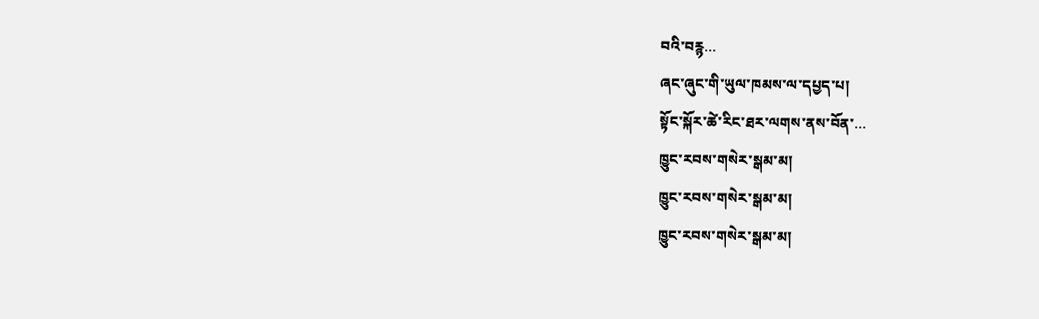བའི་བརྙ...
ཞང་ཞུང་གི་ཡུལ་ཁམས་ལ་དཔྱད་པ།
སྟོང་སྐོར་ཚེ་རིང་ཐར་ལགས་ནས་བོན་...
ཁྱུང་རབས་གསེར་སྒམ་མ།
ཁྱུང་རབས་གསེར་སྒམ་མ།
ཁྱུང་རབས་གསེར་སྒམ་མ།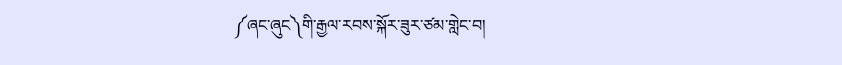༼ཞང་ཞུང༽གི་རྒྱལ་རབས་སྐོར་ཟུར་ཙམ་གླེང་བ།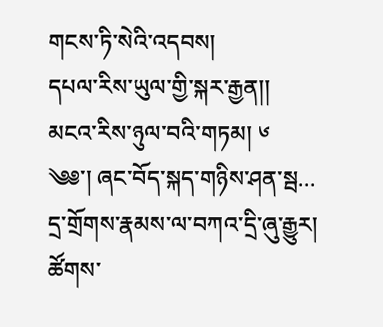གངས་ཏི་སེའི་འདབས།
དཔལ་རིས་ཡུལ་གྱི་སྐར་རྒྱན།།
མངའ་རིས་ཉུལ་བའི་གཏམ། ༦
༄༅་། ཞང་བོད་སྐད་གཉིས་ཤན་སྦ...
དྲ་གྲོགས་རྣམས་ལ་བཀའ་དྲི་ཞུ་རྒྱུར།
ཚོགས་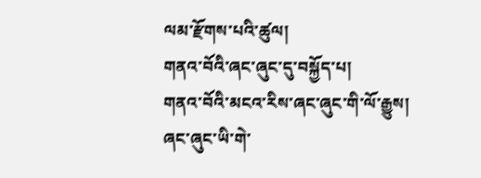ལམ་རྫོགས་པའི་ཚུལ།
གནའ་བོའི་ཞང་ཞུང་དུ་བསྐྱོད་པ།
གནའ་བོའི་མངའ་རིས་ཞང་ཞུང་གི་ལོ་རྒྱུས།
ཞང་ཞུང་ཡི་གེ་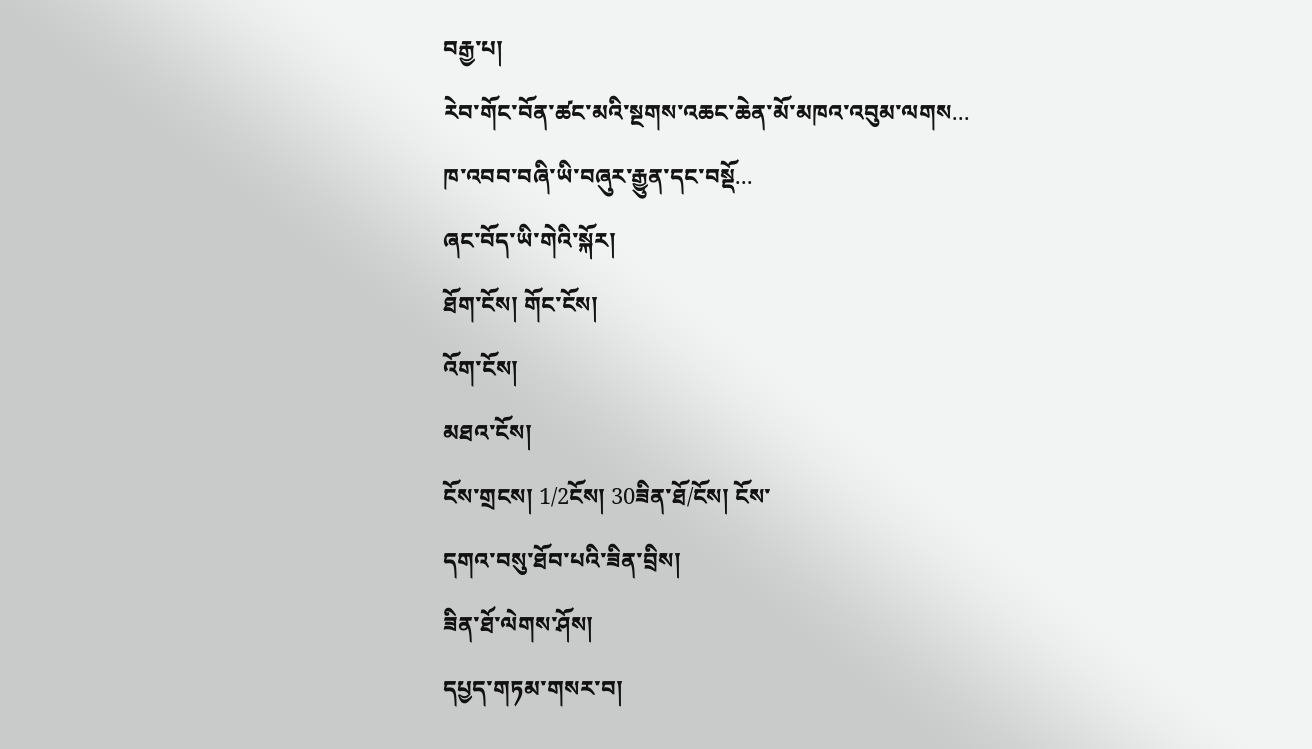བརྒྱ་པ།
རེབ་གོང་བོན་ཚང་མའི་སྔགས་འཆང་ཆེན་མོ་མཁའ་འབུམ་ལགས...
ཁ་འབབ་བཞི་ཡི་བཞུར་རྒྱུན་དང་བསྡོ...
ཞང་བོད་ཡི་གེའི་སྐོར།
ཐོག་ངོས། གོང་ངོས།
འོག་ངོས།
མཐའ་ངོས།
ངོས་གྲངས། 1/2ངོས། 30ཟིན་ཐོ/ངོས། ངོས་
དགའ་བསུ་ཐོབ་པའི་ཟིན་བྲིས།
ཟིན་ཐོ་ལེགས་ཤོས།
དཔྱད་གཏམ་གསར་བ།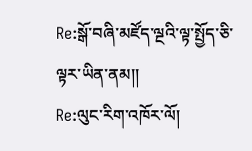Re:སྒོ་བཞི་མཛོད་ལྔའི་ལྟ་སྤྱོད་ཅི་ལྟར་ཡིན་ནམ།།
Re:ལུང་རིག་འཁོར་ལོ།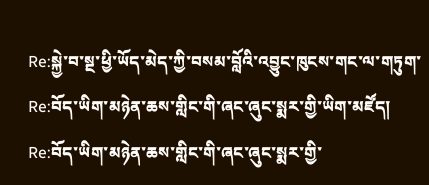Re:སྐྱེ་བ་སྔ་ཕྱི་ཡོད་མེད་ཀྱི་བསམ་བློའི་འབྱུང་ཁུངས་གང་ལ་གཏུག་
Re:བོད་ཡིག་མཉེན་ཆས་གླིང་གི་ཞང་ཞུང་སྨར་གྱི་ཡིག་མཛོད།
Re:བོད་ཡིག་མཉེན་ཆས་གླིང་གི་ཞང་ཞུང་སྨར་གྱི་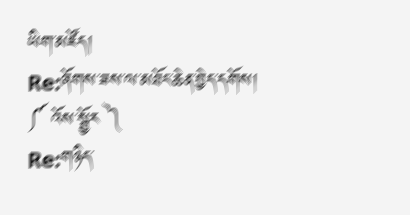ཡིག་མཛོད།
Re:ཞོགས་ཟས་ལ་མཐོང་ཆེན་བྱེད་དགོས། ༼ འོས་སྦྱོར ༽
Re:གཉིད་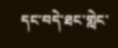དང་བདེ་ཐང་གླེང་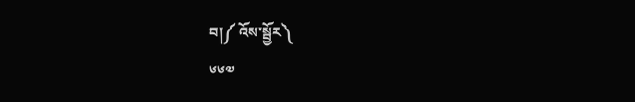བ།༼ འོས་སྦྱོར༽
༦༦༧